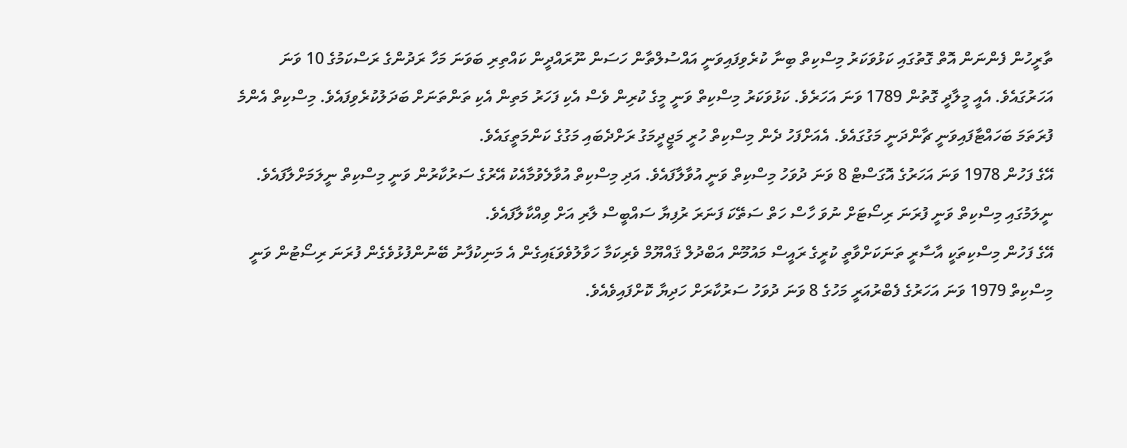ތާރީހުން ފެންނަން އޮތް ގޮތުގައި ކަޅުވަކަރު މިސްކިތް ބިނާ ކުރެވިފައިވަނީ އައްސުލްތާން ހަސަން ނޫރައްދީން ކައްތިރި ބަވަނަ މަހާ ރަދުންގެ ރަސްކަމުގެ 10 ވަނަ އަހަރުގައެވެ. އެއީ މީލާދީ ގޮތުން 1789 ވަނަ އަހަރެވެ. ކަޅުވަކަރު މިސްކިތް ވަނީ މީގެ ކުރިން ވެސް އެކި ފަހަރު މަތިން އެކި ތަންތަނަށް ބަދަލުކުރެވިފައެވެ. މިސްކިތް އެންމެ ފުރަތަމަ ބަހައްޓާފައިވަނީ ޗާންދަނީ މަގުގައެވެ. އެއަށްފަހު ދެން މިސްކިތް ހުރީ މަޖީދީމަގު ރަށްދެބައި މަގުގެ ކަންމަތީގައެވެ.
އޭގެ ފަހުން 1978 ވަނަ އަހަރުގެ އޮގަސްޓް 8 ވަނަ ދުވަހު މިސްކިތް ވަނީ އުވާލާފައެވެ. އަދި މިސްކިތް އުވާލެވުމާއެކު އޭރުގެ ސަރުކާރުން ވަނީ މިސްކިތް ނީލަމަށްލާފައެވެ. ނީލަމުގައި މިސްކިތް ވަނީ ފުރަނަ ރިސޯޓަށް ނުވަ ހާސް ހަތް ސަތޭކަ ފަނަރަ ރުފިޔާ ސައްބީސް ލާރި އަށް ވިއްކާލާފައެވެ.
އޭގެ ފަހުން މިސްކިތަކީ އާސާރީ ތަނަކަށްވާތީ ކުރީގެ ރައީސް މައުމޫން އަބްދުލް ޤައްޔޫމް ވެރިކަމާ ހަވާލުވެވަޑައިގެން އެ މަނިކުފާނު ބޭނުންފުޅުވެގެން ފުރަނަ ރިސޯޓުން ވަނީ މިސްކިތް 1979 ވަނަ އަހަރުގެ ފެބްރުއަރީ މަހުގެ 8 ވަނަ ދުވަހު ސަރުކާރަށް ހަދިޔާ ކޮށްފައިވެއެވެ.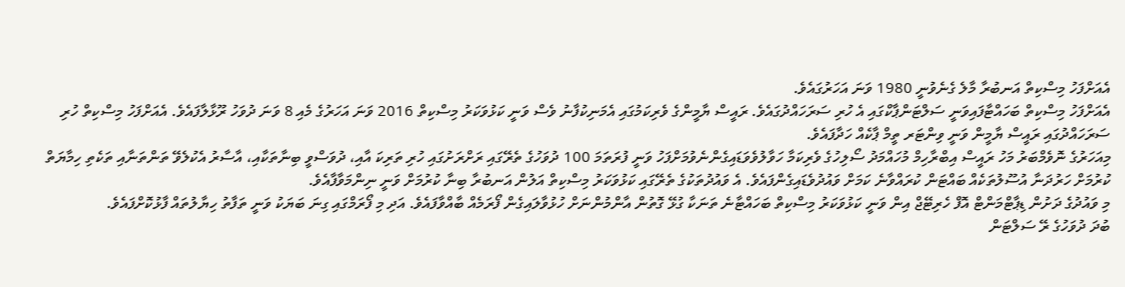އެއަށްފަހު މިސްކިތް އަނބުރާ މާލެ ގެނެވުނީ 1980 ވަނަ އަހަރުގައެވެ.
އެއަށްފަހު މިސްކިތް ބަހައްޓާފައިވަނީ ސަލްޓަންޕާކްގައި އެ ހުރި ސަރަހައްދުގައެވެ. ރައީސް ޔާމީންގެ ވެރިކަމުގައި އެމަނިކުފާނު ވެސް ވަނީ ކަޅުވަކަރު މިސްކިތް 2016 ވަނަ އަހަރުގެ މެއި 8 ވަނަ ދުވަހު ރޫޅާލާފައެވެ. އެއަށްފަހު މިސްކިތް ހުރި ސަރަހައްދުގައި ރައީސް ޔާމީން ވަނީ ވިންޓަރ ތީމް ޕާކެއް ހަދާފައެވެ.
މިއަހަރުގެ ނޮވެމްބަރު މަހު ރައީސް އިބްރާހިމް މުހައްމަދު ސޯލިހުގެ ވެރިކަމާ ހަވާލުވެވަޑައިގެންނެވުމަށްފަހު ވަނީ ފުރަތަމަ 100 ދުވަހުގެ ތެރޭގައި ރަށްރަށުގައި ހުރި ތަރިކަ އާއި، ދުވަސްވީ ބިނާތަކާއި، އާސާރު އެކުލެވޭ ތަންތަނާއި ތަކެތި ހިމާޔަތް ކުރުމަށް ހަރުދަނާ އުސޫލުތަކެއް ބައްޓަން ކުރައްވާނެ ކަމަށް ވައުދުވެޑައިގެންފައެވެ. އެ ވައުދުތަކުގެ ތެރޭގައި ކަޅުވަކަރު މިސްކިތް އަލުން އަނބުރާ ބިނާ ކުރުމަށް ވަނީ ނިންމަވާފާއެވެ.
މި ވައުދުގެ ދަށުން ޑިޕާޓްމަންޓް އޮފް ހެރިޓޭޖް އިން ވަނީ ކަޅުވަކަރު މިސްކިތް ބަހައްޓާނެ ތަނަކާ ގުޅޭ ގޮތުން އާންމުންނަށް ހުޅުވާލައިގެން ފޯރަމެއް ބާއްވާފައެވެ. އަދި މި ފޯރަމްގައި ގިނަ ބަޔަކު ވަނީ ތަފާތު ހިޔާލުތައް ފާޅުކޮށްފައެވެ.
ބުދަ ދުވަހުގެ ރޭ ސަލްޓަން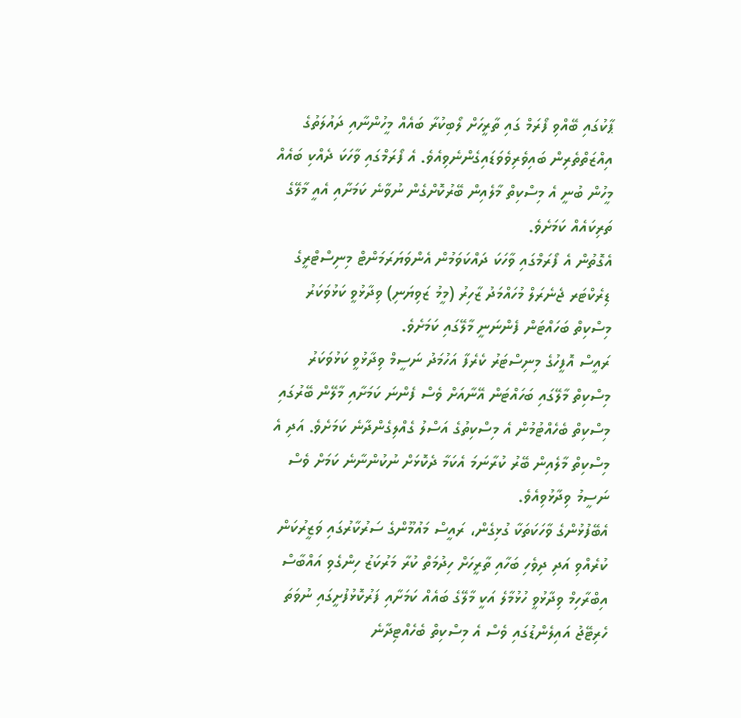ޕާކުގައި ބޭއްވި ފޯރަމް ގައި ތާރީހަށް ލޯބިކުރާ ބައެއް މީހުންނާއި ދައުލަތުގެ އިއްޒަތްތެރިން ބައިވެރިވެވަޑައިގެންނެވިއެވެ. އެ ފޯރަމްގައި ވާހަކަ ދެއްކި ބައެއް މީހުން ބުނީ އެ މިސްކިތް މާލެއިން ބޭރުކޮށްގެން ނުވާނެ ކަމަށާއި އެއީ މާލޭގެ ތަރިކައެއް ކަމަށެވެ.
އެގޮތުން އެ ފޯރަމްގައި ވާހަކަ ދައްކަވަމުން އެންވަޔަރަމަންޓް މިނިސްޓްރީގެ ޑިރެކްޓަރ ޖެނެރަލް މުހައްމަދު ޒާހިރު (މީމު ޒަވިޔަނި) ވިދާޅުވީ ކަޅުވަކަރު މިސްކިތް ބަހައްޓަން ފެންނަނީ މާލޭގައި ކަމަށެވެ.
ރައީސް އޮފީހުގެ މިނިސްޓަރު ކެރެފާ އަހުމަދު ނަސީމް ވިދާޅުވީ ކަޅުވަކަރު މިސްކިތް މާލޭގައި ބަހައްޓަން އޭނާއަށް ވެސް ފެންނަ ކަމަށާއި މާލޭން ބޭރުގައި މިސްކިތް ބެހެއްޓުމުން އެ މިސްކިތުގެ އަސްލު ގެއްލިގެންދާނެ ކަމަށެވެ. އަދި އެ މިސްކިތް މާލެއިން ބޭރު ކުރާނަމަ އެކަމާ ދެކޮޅަށް ނުކުންނާނެ ކަމަށް ވެސް ނަސީމު ވިދާޅުވިއެވެ.
އެބޭފުޅުންގެ ވާހަކަތަކާ ގުޅިގެން، ރައީސް މައުމޫންގެ ސަރުކާރުގައި ވަޒީރުކަން ކުރެއްވި އަދި ދިވެހި ބަހާއި ތާރީހަށް ހިދުމަތް ކުރާ މަރުކަޒު ހިންގެވި އައްބާސް އިބްރާހިމް ވިދާޅުވީ ހުޅުމާލެ އަކީ މާލޭގެ ބައެއް ކަމަށާއި ފަރުކޮޅުފުށީގައި ނުވަތަ ހެރިޓޭޖު އައިލެންޑުގައި ވެސް އެ މިސްކިތް ބެހެއްޓިދާނެ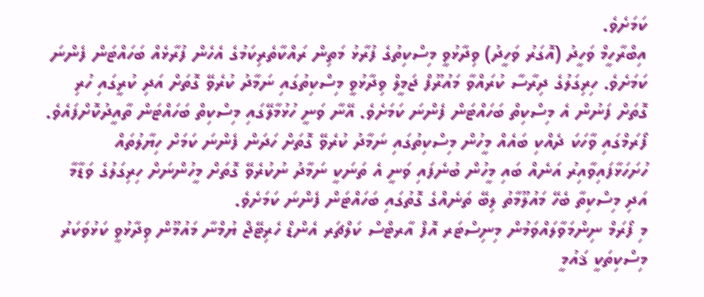ކަމަށެވެ.
އިބްރާހީމް ވަހީދު (އޮގަރު ވަހީދު) ވިދާޅުވީ މިސްކިތުގެ ފުރާޅު މަތިން ރައްކާތެރިކަމުގެ އެހެން ފުރާޅެއް ބަހައްޓަން ފެންނަ ކަމަށެވެ. ހިރިގަލުގެ ދިރާސާ ކުރައްވާ މައުރޫފް ޖަމީލް ވިދާޅުވީ މިސްކިތުގައި ނަމާދު ކުރެވޭ ގޮތަށް އަދި ކުރީގައި ހުރި ގޮތަށް ފަނުން އެ މިސްކިތް ބަހައްޓަން ފެންނަ ކަމަށެވެ. އޭނާ ވަނީ ހުޅުމާލޭގައި މިސްކިތް ބަހައްޓަން ތާއީދުކޮށްފައެވެ.
ފޯރަމްގައި ވާހަކަ ދެއްކި ބައެއް މީހުން މިސްކިތުގައި ނަމާދު ކުރެވޭ ގޮތަށް ހަދަން ފެންނަ ކަމަށް ހިޔާލުތައް ހުށަހަޅާފައިވާއިރު އަނެއް ބައި މީހުން ބުނެފައި ވަނީ އެ ތަނަކީ ނަމާދު ނުކުރެވޭ ގޮތަށް މީހުންނަށް ހިރިގަލުގެ ވަޑާމާ އަދި މިސްކިތާ ބެހޭ މައުލޫމާތު ލިބޭ ތަނެއްގެ ގޮތުގައި ބަހައްޓަން ފެންނަ ކަމަށެވެ.
މި ފޯރަމް ނިންމަވާލައްވަމުން މިނިސްޓަރ އޮފް އާރޓްސް ކަލްޗަރ އެންޑް ހެރިޓޭޖް ޔުމްނާ މައުމޫން ވިދާޅުވީ ކަޅުވަކަރު މިސްކިތަކީ ޤައުމީ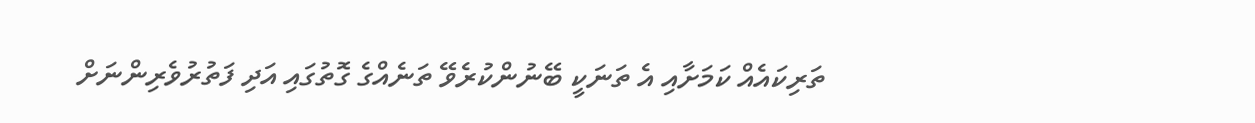ތަރިކައެއް ކަމަށާއި އެ ތަނަކީ ބޭނުންކުރެވޭ ތަނެއްގެ ގޮތުގައި އަދި ފަތުރުވެރިންނަށް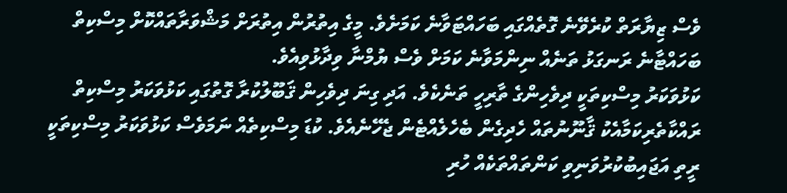ވެސް ޒިޔާރަތް ކުރެވޭނެ ގޮތެއްގައި ބަހައްޓަވާނެ ކަމަށެވެ. މީގެ އިތުރުން އިތުރަށް މަޝްވަރާތައްކޮށް މިސްކިތް ބަހައްޓާނެ ރަނގަޅު ތަނެއް ނިންމަވާނެ ކަމަށް ވެސް ޔުމްނާ ވިދާޅުވިއެވެ.
ކަޅުވަކަރު މިސްކިތަކީ ދިވެހިންގެ ތާރިހީ ތަނެކެވެ. އަދި ގިނަ ދިވެހިން ޤަބޫލުކުރާ ގޮތުގައި ކަޅުވަކަރު މިސްކިތް ރައްކާތެރިކަމާއެކު ޤާނޫނުތައް ހެދިގެން ބެހެލެއްޓެން ޖެހޭނެއެވެ. ކުޑަ މިސްކިތެއް ނަމަވެސް ކަޅުވަކަރު މިސްކިތަކީ ރީތި އަޖައިބުކުރުވަނިވި ކަންތައްތަކެއް ހުރި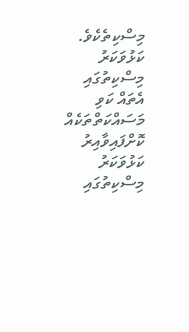މިސްކިތެކެވެ. ކަޅުވަކަރު މިސްކިތުގައި އެތައް ކަވި މަސައްކަތްތަކެއް ކޮށްފައިވާއިރު ކަޅުވަކަރު މިސްކިތުގައި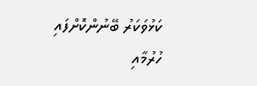ކަޅުވަކަރު ބޭނުންކޮށްފައި ހުރުމާއި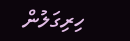ހިރިގަލުން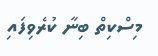މިސްކިތް ބިނާ ކުރެވިފައި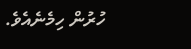ހުރުން ހިމެނެއެވެ.